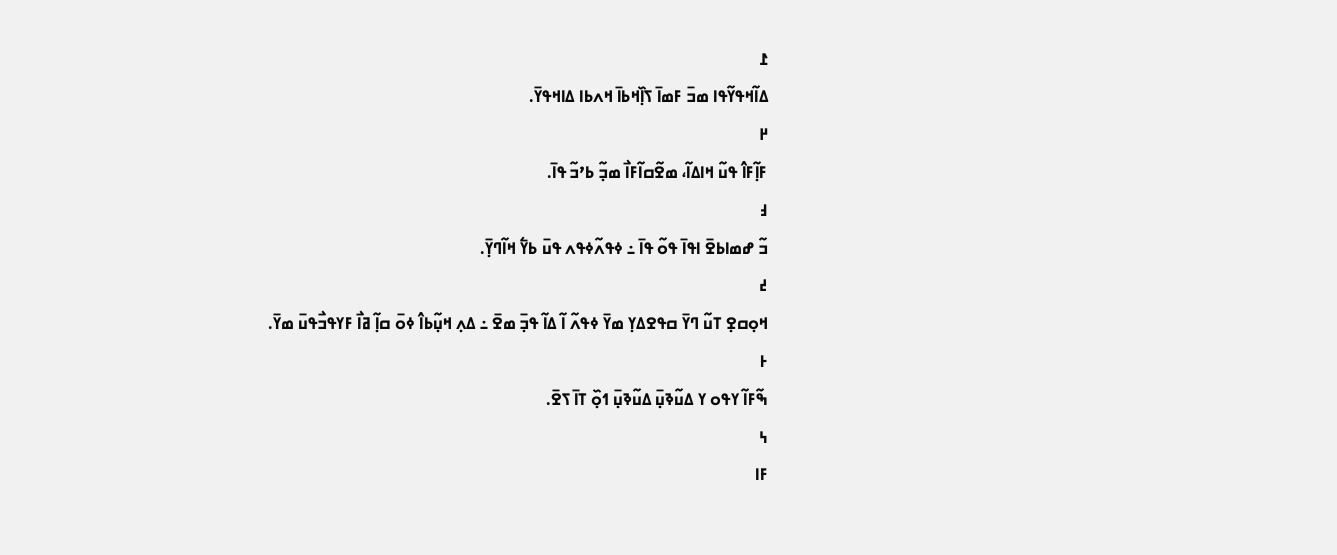߁
ߡߊ߬ߞߟߌ߬ߟߊ ߘߏ߫ ߓߘߊ߫ ߖߊ߲߰ߞߕߊ߫ ߞߍߕߊ ߡߊߞߟߌ߫.
߂
ߓߊ߲߬ߓߊ߮ ߟߎ߬ ߞߊߡߊ߬، ߘߐ߬ߛߊ߬ߓߊ߯ ߘߏ߲߬ ߕߴߏ߬ ߟߊ߫.
߃
ߏ߬ ߝߘߊߕߐ߫ ߊߟߊ߫ ߟߋ߬ ߟߊ߫ ߸ ߦߟߍ߬ߦߟߍ ߟߎ߫ ߕߌ߱ ߞߊ߬ߣߌ߲߫.
߄
ߞߋ߲ߛߐ߲ ߠߎ߬ ߣߌ߫ ߛߟߐߡߌ߲ ߘߌ߫ ߦߟߍ߬ ߊ߬ ߡߊ߬ ߟߏ߲߫ ߘߐ߫ ߸ ߡߍ߲ ߞߎ߲߬ߕߊ߮ ߦߋ߫ ߛߊ߲߬ ߥߊ߯ ߓߌߟߏ߯ߟߎ߫ ߘߌ߫.
߅
ߒ߬ߓߊ߬ ߌߟߋ ߌ ߡߎ߬ߢߎ߲߫ ߡߎ߬ߢߎ߲߫ ߗߋ߲߰ ߠߊ߫ ߖߐ߫.
߆
ߓߊ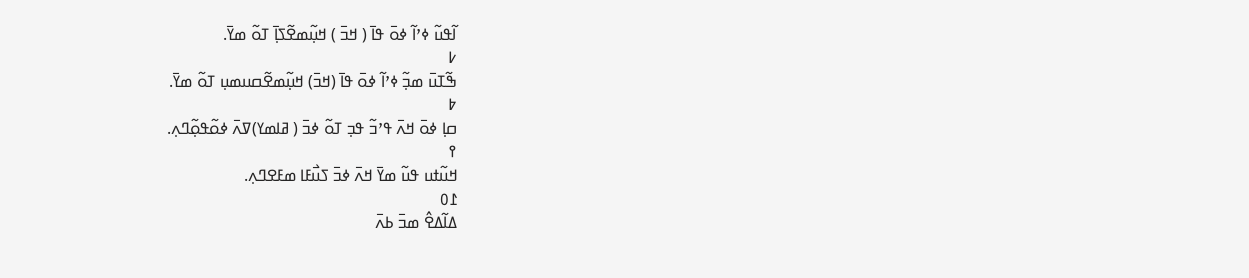ߊ߬ߟߎ߬ ߦߴߊ߬ ߦߋ߫ ߟߊ߫ ( ߞߏ߫ ) ߞߎ߲߬ߘߐ߬ߖߊ߲߫ ߠߋ߬ ߘߌ߫.
߇
ߒ߬ߠߎ߫ ߘߏ߲߬ ߦߴߊ߬ ߦߋ߫ ߟߊ߫ (ߞߏ߫) ߞߎ߲߬ߘߐ߬ߛߎߘߎ߲ ߠߋ߬ ߘߌ߫.
߈
ߛߊ߲ ߦߋ߫ ߞߍ߫ ߟߴߏ߬ ߟߏ߲ ߠߋ߬ ߦߏ߫ ( ߥߊߘߌ)ߜߍ߫ ߦߋ߬ߟߋ߲߬ߣߍ߲.
߉
ߞߎ߬ߙߎ ߟߎ߬ ߘߌ߫ ߞߍ߫ ߦߏ߫ ߖߎ߯ߓߊ ߘߓߐߣߍ߲.
߁߀
ߡߊ߬ߡߐ߮ ߘߏ߫ ߕߍ߫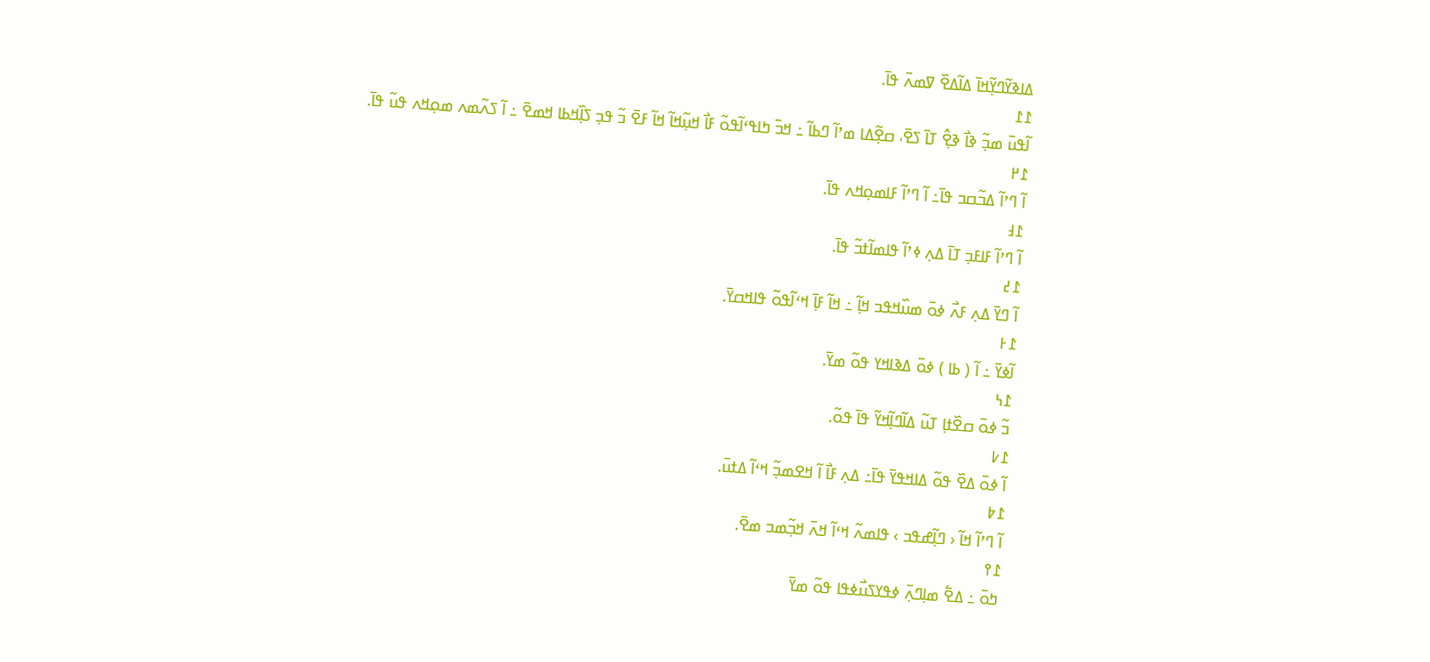ߡߊߢߌ߬ߣߌ߲߬ߞߊ߫ ߡߊ߬ߡߐ߰ ߜߘߍ߫ ߟߊ߫.
߁߁
ߊ߬ߟߎ߫ ߘߏ߲߬ ߢߊ߯ ߢߐ߲߮ ߠߊ߫ ߖߐ߫، ߛߐ߲߬ߡߊ ߘߴߊ߬ ߣߕߊ߬ ߸ ߞߏ߫ ߤߊߟߵߊ߬ߟߋ߬ ߓߊ߯ ߞߎ߲߬ߞߊ߬ ߞߊ߬ ߓߐ߫ ߏ߬ ߟߏ߲ ߖߊ߲߰ߞߕߊ ߞߘߐ߫ ߸ ߊ߬ ߖߍ߬ߘߍ ߘߋ߲ߞߍ ߟߎ߬ ߟߊ߫.
߁߂
ߊ߬ ߣߴߊ߬ ߡߏ߬ߛߏ ߟߊ߫߸ ߊ߬ ߣߴߊ߬ ߓߊߘߋ߲ߞߍ ߟߊ߫.
߁߃
ߊ߬ ߣߴߊ߬ ߓߊߓߏ߲ ߠߊ߫ ߡߍ߲ ߦߴߊ߬ ߟߊߘߊ߬ߙߏ߬ ߟߊ߫.
߁߄
ߊ߬ ߣߌ߫ ߡߍ߲ ߓߍ߯ ߦߋ߫ ߘߎ߰ߞߟߏ ߞߊ߲߬ ߸ ߞߊ߬ ߓߊ߲߫ ߞߵߊ߬ߟߋ߬ ߟߊߞߛߌ߫.
߁߅
ߊ߬ߦߌ߫ ߸ ߊ߬ ( ߕߊ ) ߦߋ߫ ߡߢߊߞߌ ߟߋ߬ ߘߌ߫.
߁߆
ߏ߬ ߦߋ߫ ߛߐ߰ߙߊ߲ ߠߎ߬ ߡߊ߬ߣߊ߲߬ߞߌ߬ ߟߊ߫ ߟߋ߬.
߁߇
ߊ߬ ߦߋ߫ ߡߐ߰ ߟߋ߬ ߡߊߞߟߌ߫ ߟߊ߫߸ ߡߍ߲ ߓߊ߯ ߊ߬ ߞߐߘߏ߲߬ ߞߵߊ߬ ߡߙߎ߫.
߁߈
ߊ߬ ߣߴߊ߬ ߞߊ߬ ‹ ߣߊ߲߬ߝߟߏ › ߟߊߘߍ߬ ߞߵߊ߬ ߞߍ߫ ߞߏ߲߬ߘߏ ߘߐ߫.
߁߉
ߤߋ߫ ߸ ߡߐ߱ ߘߊ߲ߣߍ߲߫ ߦߟߌߖߎ߯ߦߟߊ ߟߋ߬ ߘߌ߫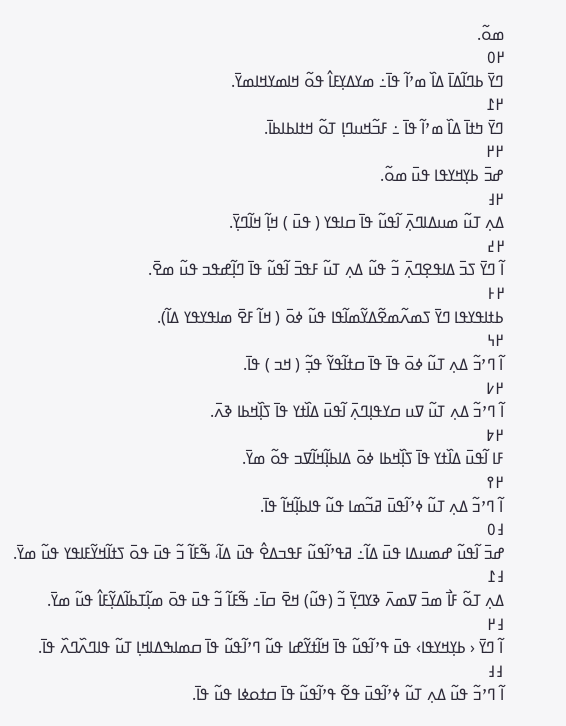ߘߋ߬.
߂߀
ߣߌ߫ ߕߣߊ߬ߡߊ߫ ߡߊ߰ ߘߴߊ߬ ߟߊ߫߸ ߘߌߡߌ߲ߓߊ߮ ߟߋ߬ ߞߊߘߌߞߊߘߌ߫.
߂߁
ߣߌ߫ ߤߙߊ߫ ߡߊ߰ ߘߴߊ߬ ߟߊ߫ ߸ ߓߏ߬ߞߎߣߊ߲ ߠߋ߬ ߞߙߊߕߊߕߊ߫.
߂߂
ߝߏ߫ ߕߌ߲ߞߌߟߊ ߟߎ߫ ߘߋ߬.
߂߃
ߡߍ߲ ߠߎ߬ ߘߎߡߊߣߍ߲߫ ߊ߬ߟߎ߬ ߟߊ߫ ߛߊߟߌ ( ߟߎ߫ ) ߞߊ߲߬ ߞߊ߬ߣߌ߲߫.
߂߄
ߊ߬ ߣߌ߫ ߖߏ߫ ߡߊߟߐ߲ߣߍ߲߫ ߏ߬ ߟߎ߬ ߡߍ߲ ߠߎ߬ ߓߟߏ߫ ߊ߬ߟߎ߬ ߟߊ߫ ߣߊ߲߬ߝߟߏ ߟߎ߬ ߘߐ߫.
߂߅
ߕߙߊߟߌߟߊ ߣߌ߫ ߖߘߍ߬ߘߐ߬ߡߌ߬ߘߊ߬ߟߊ ߟߎ߬ ߦߋ߫ ( ߞߊ߬ ߓߐ߫ ߘߊߟߌߟߌ ߡߊ߬).
߂߆
ߊ߬ ߣߴߏ߬ ߡߍ߲ ߠߎ߬ ߦߋ߫ ߟߊ߫ ߟߊ߫ ߛߙߊ߬ߟߌ߬ ߟߏ߲߬ ( ߞߏ ) ߟߊ߫.
߂߇
ߊ߬ ߣߴߏ߬ ߡߍ߲ ߠߎ߬ ߜߎ ߛߌߟߊ߲ߣߍ߲߫ ߊ߬ߟߎ߫ ߡߊ߰ߙߌ ߟߊ߫ ߖߊ߲߰ߞߕߊ ߢߍ߫.
߂߈
ߓߊ ߊ߬ߟߎ߫ ߡߊ߰ߙߌ ߟߊ߫ ߖߊ߲߰ߞߕߊ ߦߋ߫ ߡߊߕߊ߲߬ߞߊ߬ߜߏ ߟߋ߬ ߘߌ߫.
߂߉
ߊ߬ ߣߴߏ߬ ߡߍ߲ ߠߎ߬ ߦߴߊ߬ߟߎ߫ ߥߏ߬ߘߊ ߟߎ߬ ߟߊߕߊ߲߬ߞߊ߬ ߟߊ߫.
߃߀
ߝߏ߫ ߊ߬ߟߎ߬ ߝߘߎߡߊ ߟߎ߫ ߡߊ߬߸ ߥߟߴߊ߬ߟߎ߬ ߓߟߏߡߐ߮ ߟߎ߫ ߡߊ߬، ߒ߬ߓߊ߬ ߏ߬ ߟߎ߫ ߟߋ߫ ߖߙߊ߬ߞߌ߬ߓߊߟߌ ߟߎ߬ ߘߌ߫.
߃߁
ߡߍ߲ ߠߋ߬ ߓߊ߯ ߘߏ߫ ߜߘߍ߫ ߢߌߣߌ߲߫ ߏ߬ (ߟߎ߬) ߞߐ߫ ߛߊ߫߸ ߒ߬ߓߊ߬ ߏ߬ ߟߎ߫ ߟߋ߫ ߘߊ߲߬ߠߕߊ߬ߡߌ߲߬ߓߊ߮ ߟߎ߬ ߘߌ߫.
߃߂
ߊ߬ ߣߌ߫ ‹ ߕߌ߲ߞߌߟߊ› ߟߎ߫ ߟߴߊ߬ߟߎ߬ ߟߊ߫ ߞߊ߬ߙߌ߬ߝߊ ߟߎ߬ ߣߴߊ߬ߟߎ߬ ߟߊ߫ ߛߘߊߒߡߊߞߊ߲ ߠߎ߬ ߟߊߣߍ߰ߣߍ߰ ߟߊ߫.
߃߃
ߊ߬ ߣߴߏ߬ ߟߎ߬ ߡߍ߲ ߠߎ߬ ߦߴߊ߬ߟߎ߫ ߟߐ߬ ߟߴߊ߬ߟߎ߬ ߟߊ߫ ߛߙߋߦߊ ߟߎ߬ ߟߊ߫.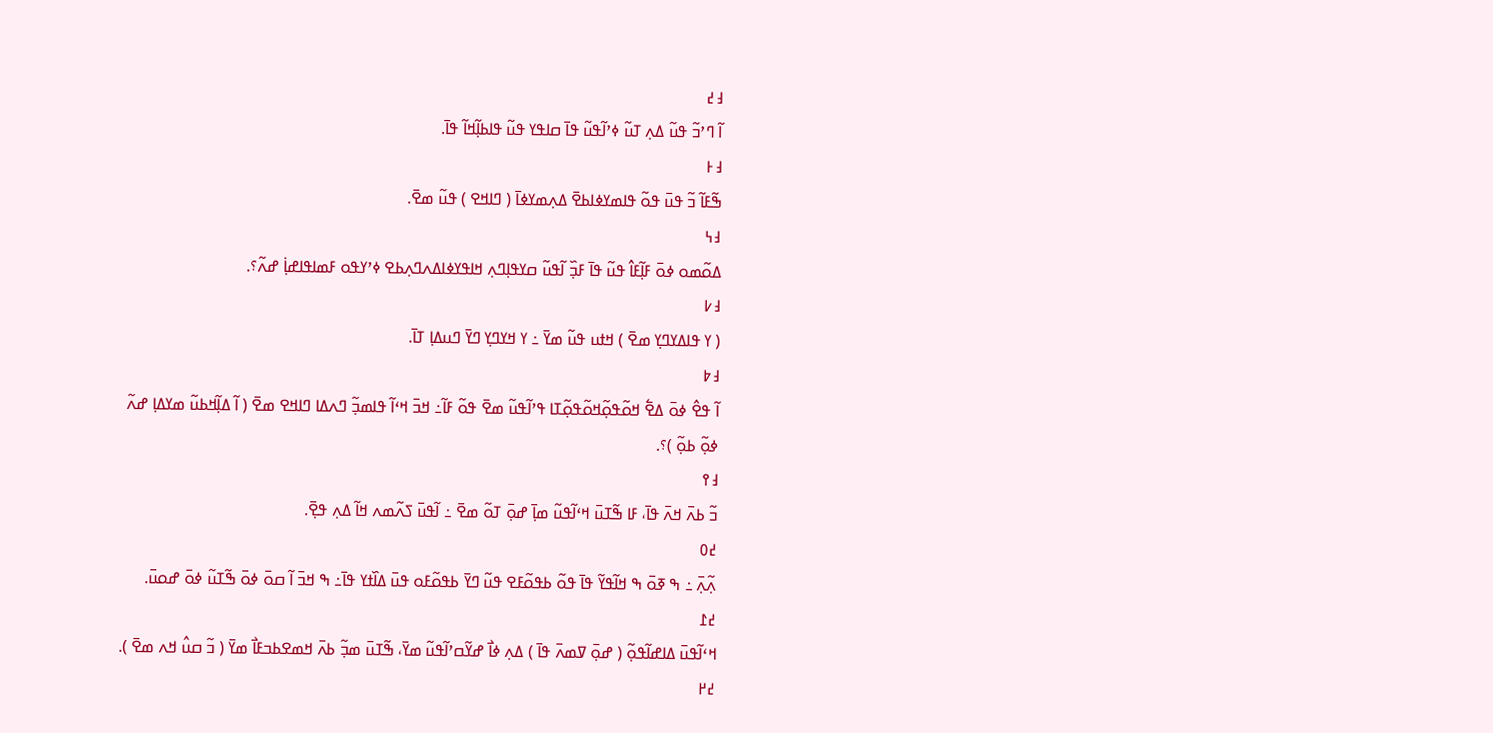߃߄
ߊ߬ ߣߴߏ߬ ߟߎ߬ ߡߍ߲ ߠߎ߬ ߦߴߊ߬ߟߎ߬ ߟߊ߫ ߛߊߟߌ ߟߎ߬ ߟߊߕߊ߲߬ߞߊ߬ ߟߊ߫.
߃߅
ߒ߬ߓߊ߬ ߏ߬ ߟߎ߫ ߟߋ߬ ߟߊߘߌߦߊߕߐ߫ ߡߍ߲ߘߌߦߊ߫ ( ߣߊߞߐ ) ߟߎ߬ ߘߐ߫.
߃߆
ߡߋ߬ߘߋ ߦߋ߫ ߓߊ߲߬ߓߊ߮ ߟߎ߬ ߟߊ߫ ߓߏ߲߰ ߊ߬ߟߎ߬ ߛߌߟߊ߲ߣߍ߲ ߞߊߟߌߦߊߡߍߣߍ߲ߕߐ ߦߴߌߟߋ ߓߘߊߟߊߝߊ߲߭ ߝߍ߬؟.
߃߇
( ߌ ߟߊߡߌߣߌ߲ ߘߐ߫ ) ߞߙߎ ߟߎ߬ ߘߌ߫ ߸ ߌ ߞߌߣߌ߲ ߣߌ߫ ߣߎߡߊ߲ ߠߊ߫.
߃߈
ߊ߬ ߟߐ߮ ߦߋ߫ ߡߐ߱ ߞߋ߬ߟߋ߲߬ߞߋ߬ߟߋ߲߬ߠߊ ߟߴߊ߬ߟߎ߬ ߘߐ߫ ߟߋ߬ ߓߊ߬߸ ߞߏ߫ ߞߵߊ߬ ߟߊߘߏ߲߬ ߣߍߡߊ ߣߊߞߐ ߘߐ߫ ( ߊ߬ ߡߊ߲߬ߞߕߎ߬ ߘߌߡߊ߲ ߝߍ߬ ߦߋ߲߬ ߕߋ߲߬ )؟.
߃߉
ߏ߬ ߕߍ߫ ߞߍ߫ ߟߊ߫، ߓߊ ߒ߬ߠߎ߫ ߞߵߊ߬ߟߎ߬ ߘߊ߲߫ ߝߋ߲߫ ߠߋ߬ ߘߐ߫ ߸ ߊ߬ߟߎ߫ ߖߍ߬ߘߍ ߞߊ߬ ߡߍ߲ ߟߐ߲߫.
߄߀
ߍ߲߬ߍ߲߫ ߸ ߒ ߧߋ߫ ߒ ߞߊ߬ߟߌ߬ ߟߊ߫ ߟߋ߬ ߕߟߋ߬ߓߐ ߟߎ߬ ߣߌ߫ ߕߟߋ߬ߓߋ ߟߎ߫ ߡߊ߰ߙߌ ߟߊ߫߸ ߒ ߞߏ߫ ߊ߬ ߛߋ߫ ߦߋ߫ ߒ߬ߠߎ߬ ߦߋ߫ ߝߋߎ߫.
߄߁
ߞߵߊ߬ߟߎ߫ ߡߊߝߊ߬ߟߋ߲߬ ( ߝߋ߲߫ ߜߘߍ߫ ߟߊ߫ ) ߡߍ߲ ߦߊ߯ ߝߌ߬ߛߴߊ߬ߟߎ߬ ߘߌ߫، ߒ߬ߠߎ߫ ߘߏ߲߬ ߕߍ߫ ߞߘߐߕߏߓߊ߯ ߘߌ߫ ( ߏ߬ ߛߎ߮ ߞߍ ߘߐ߫ ).
߄߂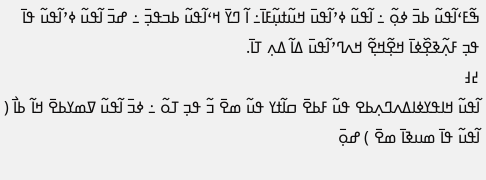ߒ߬ߓߵߊ߬ߟߎ߬ ߕߏ߫ ߦߋ߲߬ ߸ ߊ߬ߟߎ߬ ߦߴߊ߬ߟߎ߫ ߞߎ߬ߙߎ߲߬ߓߊ߫߸ ߊ߬ ߣߌ߫ ߞߵߊ߬ߟߎ߬ ߕߏߟߏ߲߫ ߸ ߝߏ߫ ߊ߬ߟߎ߬ ߦߴߊ߬ߟߎ߬ ߟߊ߫ ߟߏ߲ ߓߍ߲߬ߢߐ߲߰ߦߊ߫ ߞߐ߲߬ߞߐ߲߬ ߞߍߣߴߊ߬ߟߎ߫ ߡߊ߬ ߡߍ߲ ߠߊ߫.
߄߃
ߊ߬ߟߎ߬ ߞߊߟߌߦߊߡߍߣߍ߲ߕߐ ߟߎ߬ ߓߕߐ߫ ߛߊ߬ߙߌ ߟߎ߬ ߘߐ߫ ߏ߬ ߟߏ߲ ߠߋ߬ ߸ ߦߏ߫ ߊ߬ߟߎ߬ ߜߘߌߕߐ߫ ߞߊ߬ ߕߊ߯ ( ߊ߬ߟߎ߬ ߟߊ߫ ߘߎߢߊ߫ ߘߐ߫ ) ߝߋ߲߫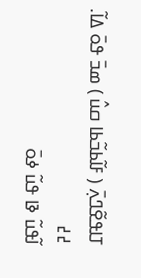ߠߊߟߐ߬ߣߍ߲߫ ( ߓߊ߬ߕߏ߬ߕߊ ߛߎ߮ ) ߘߏ߫ ߟߋ߫ ߡߊ߬.
߄߄
ߊ߬ߟߎ߬ ߢߊ ߟߎ߬ ߦߋ߫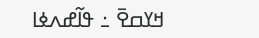ߞߌߛߐ߫ ߸ ߟߊ߬ߝߍߦߊ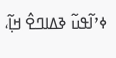ߦߴߊ߬ߟߎ߬ ߢߡߊߣߐ߮ ߞߊ߲߬،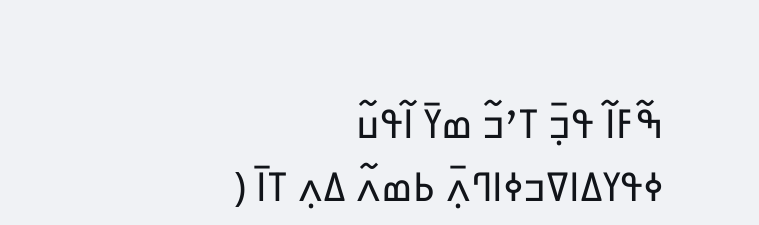ߒ߬ߓߊ߬ ߟߏ߲߫ ߠߴߏ߬ ߘߌ߫ ߊ߬ߟߎ߬ ߦߟߌߡߊߜߏߦߊߣߍ߲߫ ߕߘߍ߬ ߡߍ߲ ߠߊ߫ (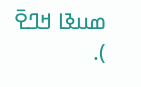ߘߎߢߊ ߞߣߐ߫ ).